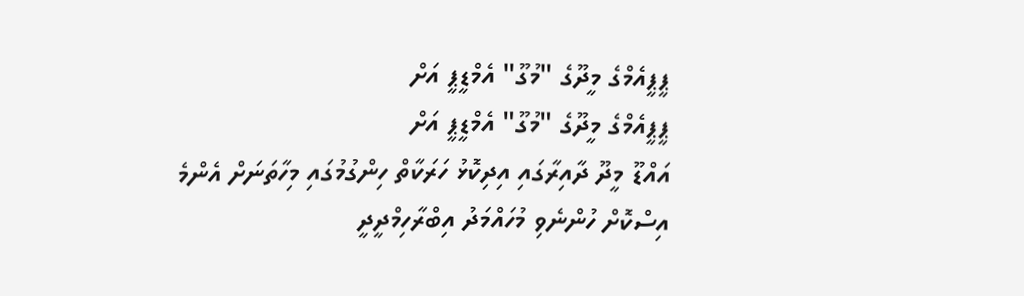ޕީޕީއެމްގެ މީދޫގެ "މުގޫ" އެމްޑީޕީ އަށް
ޕީޕީއެމްގެ މީދޫގެ "މުގޫ" އެމްޑީޕީ އަށް
އައްޑޫ މީދޫ ދާއިރާގައި އިދިކޮޅު ހަރަކާތް ހިންގުމުގައި މިހާތަނަށް އެންމެ އިސްކޮށް ހުންނެވި މުހައްމަދު އިބްރާހިމްދީދީ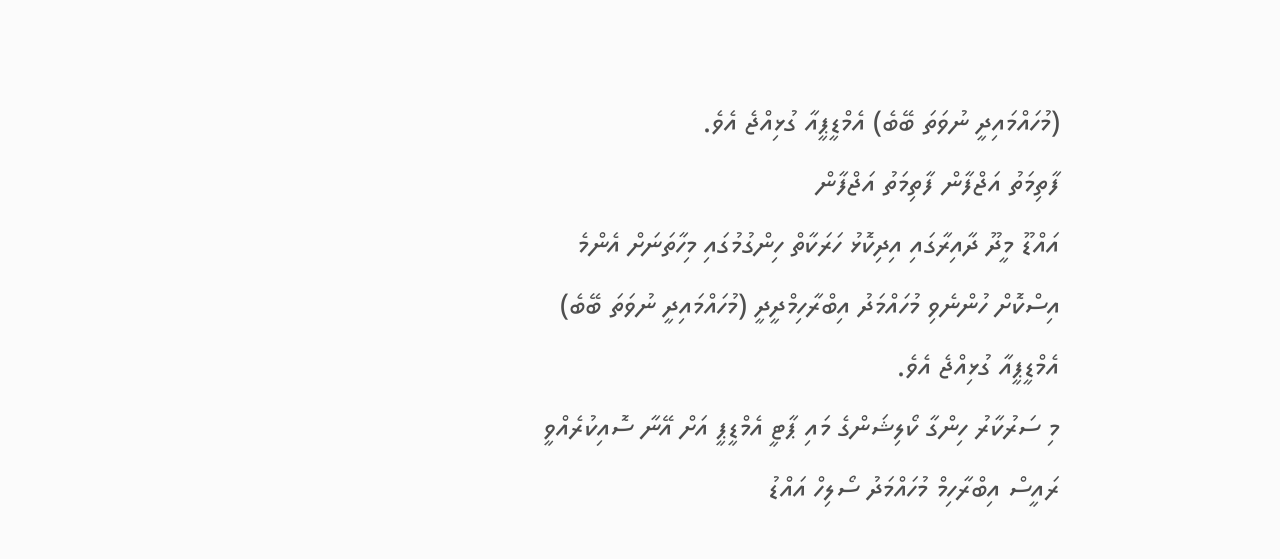(މުހައްމައިދީ ނުވަތަ ބޭބެ) އެމްޑީޕީއާ ގުޅިއްޖެ އެވެ.
ފާތިމަތު އަޖްފާން ފާތިމަތު އަޖްފާން
އައްޑޫ މީދޫ ދާއިރާގައި އިދިކޮޅު ހަރަކާތް ހިންގުމުގައި މިހާތަނަށް އެންމެ އިސްކޮށް ހުންނެވި މުހައްމަދު އިބްރާހިމްދީދީ (މުހައްމައިދީ ނުވަތަ ބޭބެ) އެމްޑީޕީއާ ގުޅިއްޖެ އެވެ.
މި ސަރުކާރު ހިންގާ ކޯލިޝަންގެ މައި ޕާޓީ އެމްޑީޕީ އަށް އޭނާ ސޮއިކުރެއްވީ ރައީސް އިބްރާހިމް މުހައްމަދު ސޯލިހް އައްޑު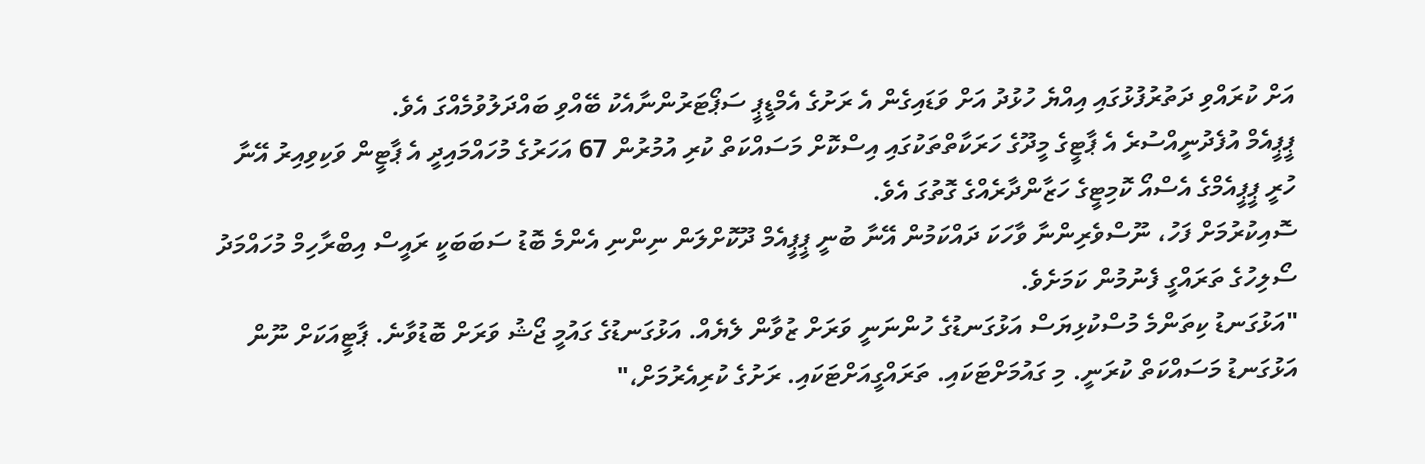އަށް ކުރައްވި ދަތުރުފުޅުގައި އިއްޔެ ހުޅުދު އަށް ވަޑައިގެން އެ ރަށުގެ އެމްޑީޕީ ސަޕޯޓަރުންނާއެކު ބޭއްވި ބައްދަލުވުމެއްގަ އެވެ.
ޕީޕީއެމް އުފެދުނީއްސުރެ އެ ޕާޓީގެ މީދޫގެ ހަރަކާތްތަކުގައި އިސްކޮށް މަސައްކަތް ކުރި އުމުރުން 67 އަހަރުގެ މުހައްމައިދީ އެ ޕާޓީން ވަކިވިއިރު އޭނާ ހުރީ ޕީޕީއެމްގެ އެސްއޯ ކޮމިޓީގެ ހަޒާންދާރެއްގެ ގޮތުގަ އެވެ.
ސޮއިކުރުމަށް ފަހު، ނޫސްވެރިންނާ ވާހަކަ ދައްކަމުން އޭނާ ބުނީ ޕީޕީއެމް ދޫކޮށްލަން ނިންނި އެންމެ ބޮޑު ސަބަބަކީ ރައީސް އިބްރާހިމް މުހައްމަދު ސޯލިހުގެ ތަރައްގީ ފެނުމުން ކަމަށެވެ.
"އަޅުގަނޑު ކިތަންމެ މުސްކުޅިޔަސް އަޅުގަނޑުގެ ހުންނަނީ ވަރަށް ޒުވާން ލެޔެއް. އަޅުގަނޑުގެ ގައުމީ ޖޯޝު ވަރަށް ބޮޑުވާނެ. ޕާޓީއަކަށް ނޫން އަޅުގަނޑު މަސައްކަތް ކުރަނީ. މި ގައުމަށްޓަކައި. ތަރައްގީއަށްޓަކައި. ރަށުގެ ކުރިއެރުމަށް،"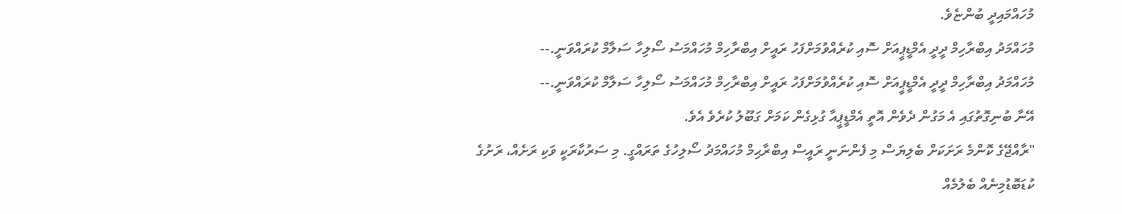މުހައްމައިދީ ބުންޏެވެ.
މުހައްމަދު އިބްރާހިމް ދީދީ އެމްޑީޕީއަށް ސޮއި ކުރެއްވުމަށްފަހު ރައީށް އިބްރާހިމް މުހައްމަސު ސޯލިހާ ސަލާމް ކުރައްވަނީ.--
މުހައްމަދު އިބްރާހިމް ދީދީ އެމްޑީޕީއަށް ސޮއި ކުރެއްވުމަށްފަހު ރައީށް އިބްރާހިމް މުހައްމަސު ސޯލިހާ ސަލާމް ކުރައްވަނީ.--
އޭނާ ބުނިގޮތުގައި އެ މަގުން ދެވެން އޮތީ އެމްޑީޕީއާ ގުޅިގެން ކަމަށް ގަބޫލު ކުރެވެ އެވެ.
"ރާއްޖޭގެ ކޮންމެ ރަށަކަށް ބެލިޔަސް މި ފެންނަނީ ރައީސް އިބްރާޙިމް މުހައްމަދު ސޯލިހުގެ ތަރައްގީ. މި ސަރުކާރަކީ ވަކި ރަށެއް، ރަށުގެ ކުޑަބޮޑުމިނެއް ބެލުމެއް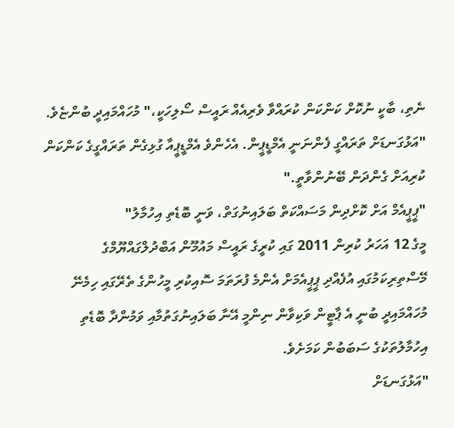ނެތި، ބާކީ ނުކޮށް ކަންކަން ކުރައްވާ ވެރިއެއް ރައީސް ސޯލިހަކީ،" މުހައްމައިދީ ބުންޏެވެ.
"އަޅުގަނޑަށް ތަރައްގީ ފެންނަނީ އެމްޑީޕީން. އެހެންވެ އެމްޑީޕީއާ ގުޅިގެން ތަރައްގީގެ ކަންކަން ކުރިއަށް ގެންދަން ބޭނުންވާތީ."
"ޕީޕީއެމް އަށް ކޮށްދިން މަސައްކަތް ބަލައިނުގަތް، ވަނީ ބޮޑެތި އިހުމާލު"
މީގެ 12 އަހަރު ކުރިން 2011 ގައި ކުރީގެ ރައީސް މައުމޫން އަބްދުލްގައްޔޫމްގެ މޭސްތިރިކަމުގައި އުފެއްދި ޕީޕީއެމަށް އެންމެ ފުރަތަމަ ސޮއިކުރި މީހުންގެ ތެރޭގައި ހިމެނޭ މުހައްމައިދީ ބުނީ އެ ޕާޓީން ވަކިވާން ނިންމީ އޭނާ ބަލައިނުގަތުމާއި ވަމުންދާ ބޮޑެތި އިހުމާލުތަކުގެ ސަބަބުން ކަމަށެވެ.
"އަޅުގަނޑަށް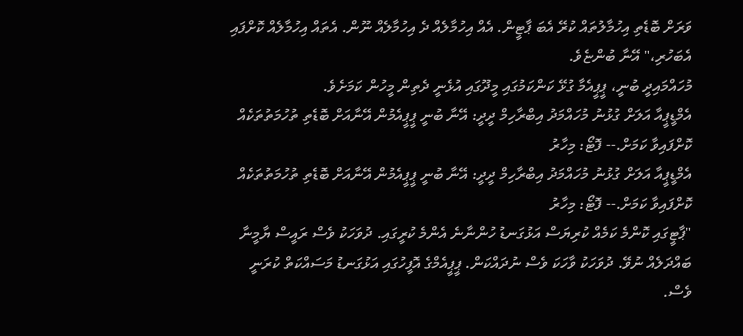ވަރަށް ބޮޑެތި އިހުމާލުތައް ކުރޭ އެބަ ޕާޓީން. އެއް އިހުމާލެއް ދެ އިހުމާލެއް ނޫން. އެތައް އިހުމާލެއް ކޮށްފައި އެބަހުރި،" އޭނާ ބުންޏެވެ.
މުހައްމައިދީ ބުނީ، ޕީޕީއެމާ ގުޅޭ ކަންކަމުގައި މީދޫގައި އުޅެނީ ދެތިން މީހުން ކަމަށެވެ.
އެމްޑީޕީއާ އަލަށް ގުޅުނު މުހައްމަދު އިބްރާހިމް ދީދީ: އޭނާ ބުނީ ޕީޕީއެމުން އޭނާއަށް ބޮޑެތި ތުހުމަތުތަކެއް ކޮށްފައިވާ ކަމަށް.-- ފޮޓޯ: މިހާރު
އެމްޑީޕީއާ އަލަށް ގުޅުނު މުހައްމަދު އިބްރާހިމް ދީދީ: އޭނާ ބުނީ ޕީޕީއެމުން އޭނާއަށް ބޮޑެތި ތުހުމަތުތަކެއް ކޮށްފައިވާ ކަމަށް.-- ފޮޓޯ: މިހާރު
"ޕާޓީގައި ކޮންމެ ކަމެއް ކުރިޔަސް އަޅުގަނޑު ހުންނާނެ އެންމެ ކުރީގައި. ދުވަހަކު ވެސް ރައީސް ޔާމީނާ ބައްދަލެއް ނުވޭ. ދުވަހަކު ވާހަކަ ވެސް ނުދައްކަން. ޕީޕީއެމްގެ އޮފީހުގައި އަޅުގަނޑު މަސައްކަތް ކުރަނީ ވެސް.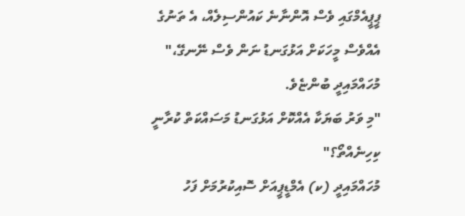ޕީޕީއެމްގައި ވެސް އޮންނާނެ ކައުންސިލެއް، އެ ތަނުގެ އެއްވެސް މީހަކަށް އަޅުގަނޑު ނަން ވެސް ނޭނގޭ،" މުހައްމައިދީ ބުންޏެވެ.
"މި ވަރު ބަޔަކާ އެއްކޮށް އަޅުގަނޑު މަސައްކަތް ކުރާނީ ކިހިނެއްތޯ؟"
މުހައްމައިދީ (ކ) އެމްޑީޕީއަށް ސޮއިކުރުމަށް ފަހު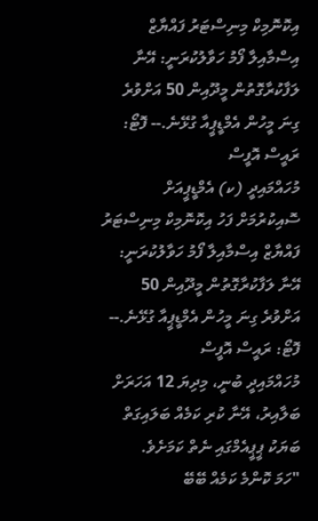އިކޮނޮމިކް މިނިސްޓަރު ފައްޔާޒް އިސްމާއިލާ ފޯމު ހަވާލުކުރަނީ: އޭނާ ލަފާކުރާގޮތުން މީދޫއިން 50 އަށްވުރެ ގިނަ މީހުން އެމްޑީޕީއާ ގުޅޭނެ.-- ފޮޓޯ: ރައީސް އޮފީސް
މުހައްމައިދީ (ކ) އެމްޑީޕީއަށް ސޮއިކުރުމަށް ފަހު އިކޮނޮމިކް މިނިސްޓަރު ފައްޔާޒް އިސްމާއިލާ ފޯމު ހަވާލުކުރަނީ: އޭނާ ލަފާކުރާގޮތުން މީދޫއިން 50 އަށްވުރެ ގިނަ މީހުން އެމްޑީޕީއާ ގުޅޭނެ.-- ފޮޓޯ: ރައީސް އޮފީސް
މުހައްމައިދީ ބުނީ، މިދިޔަ 12 އަހަރަށް ބަލާއިރު، އޭނާ ކުރި ކަމެއް ބަލައިގަތް ބަޔަކު ޕީޕީއެމްގައި ނެތް ކަމަށެވެ.
"ހަމަ ކޮންމެ ކަމެއް ބޭބޭ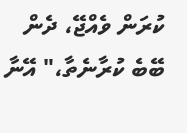ކުރަން ވެއްޖޭ، ދެން ބޭބެ ކުރާނެތާ،" އޭނާ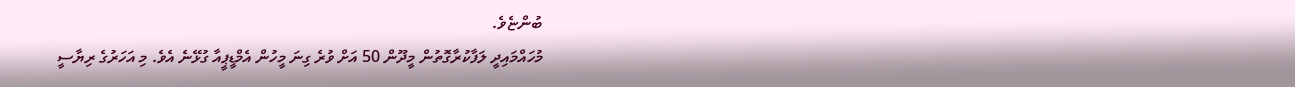ބުންޏެވެ.
މުހައްމައިދީ ލަފާކުރާގޮތުން މީދޫން 50 އަށް ވުރެ ގިނަ މީހުން އެމްޑީޕީއާ ގުޅޭނެ އެވެ. މި އަހަރުގެ ރިޔާސީ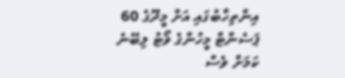އިންތިހާބުގައި އަށް މީދޫގެ 60 ޕަސެންޓް މީހުންގެ ވޯޓު ލިބޭނެ ކަމަށް ވެސް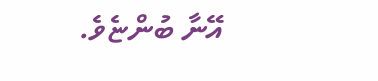އޭނާ ބުންޏެވެ.